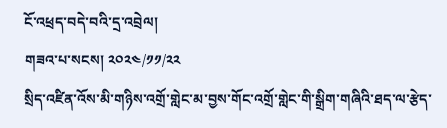ངོ་འཕྲད་བདེ་བའི་དྲ་འབྲེལ།
གཟའ་པ་སངས། ༢༠༢༤/༡༡/༢༢
སྲིད་འཛིན་འོས་མི་གཉིས་འགྲོ་གླེང་མ་བྱས་གོང་འགྲོ་གླེང་གི་སྒྲིག་གཞིའི་ཐད་ལ་རྩེད་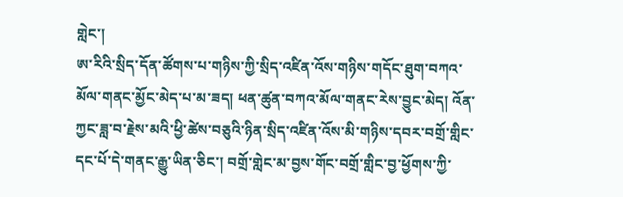གླེང་།
ཨ་རིའི་སྲིད་དོན་ཚོགས་པ་གཉིས་ཀྱི་སྲིད་འཛིན་འོས་གཉིས་གདོང་ཐུག་བཀའ་མོལ་གནང་མྱོང་མེད་པ་མ་ཟད། ཕན་ཚུན་བཀའ་མོལ་གནང་རེས་བྱུང་མེད། འོན་ཀྱང་ཟླ་བ་རྗེས་མའི་ཕྱི་ཚེས་བཅུའི་ཉིན་སྲིད་འཛིན་འོས་མི་གཉིས་དབར་བགྲོ་གླིང་དང་པོ་དེ་གནང་རྒྱུ་ཡིན་ཅིང་། བགྲོ་གླེང་མ་བྱས་གོང་བགྲོ་གླིང་བྱ་ཕྱོགས་ཀྱི་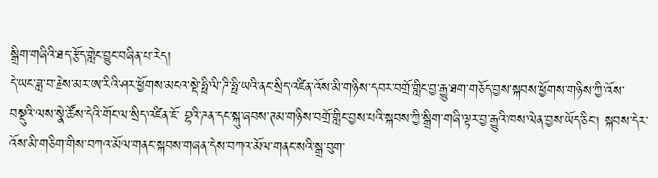སྒྲིག་གཞིའི་ཐད་རྩོད་གླེང་བྱུང་བཞིན་པ་རེད།
དེ་ཡང་ཟླ་བ་རྗེས་མར་ཨ་རིའི་ཤར་ཕྱོགས་མངའ་སྡེ་ཧྥི་ལི་ཌི་ཧྥི་ཡའི་ནང་སྲིད་འཛིན་འོས་མི་གཉིས་དབར་བགྲོ་གླིང་བྱ་རྒྱུ་ཐག་གཅོད་བྱས་སྐབས་ཕྱོགས་གཉིས་ཀྱི་འོས་བསྡུའི་ལས་སྣེ་ཚོས་དེའི་གོང་ལ་སྲིད་འཛིན་ཇོ་ བྷའི་ཌན་དང་སྐུ་ཞབས་ཊམ་གཉིས་བགྲོ་གླིང་བྱས་པའི་སྐབས་ཀྱི་སྒྲིག་གཞི་ལྟར་བྱ་རྒྱུའི་ཁས་ལེན་བྱས་ཡོད་ཅིང། སྐབས་དེར་འོས་མི་གཅིག་གིས་བཀའ་མོལ་གནང་སྐབས་གཞན་དེས་བཀའ་མོལ་གནང་སའི་སྒྲ་བུག་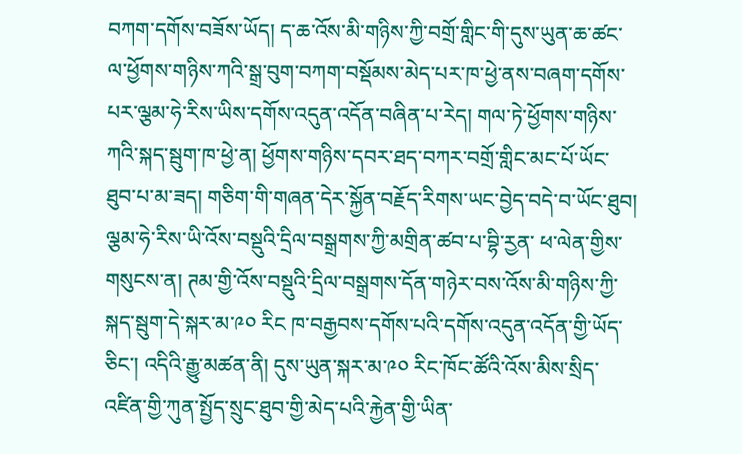བཀག་དགོས་བཟོས་ཡོད། ད་ཆ་འོས་མི་གཉིས་ཀྱི་བགྲོ་གླིང་གི་དུས་ཡུན་ཆ་ཚང་ལ་ཕྱོགས་གཉིས་ཀའི་སྒྲ་བུག་བཀག་བསྡོམས་མེད་པར་ཁ་ཕྱེ་ནས་བཞག་དགོས་པར་ལྕམ་ཧེ་རིས་ཡིས་དགོས་འདུན་འདོན་བཞིན་པ་རེད། གལ་ཏེ་ཕྱོགས་གཉིས་ཀའི་སྐད་སྦུག་ཁ་ཕྱེ་ན། ཕྱོགས་གཉིས་དབར་ཐད་བཀར་བགྲོ་གླིང་མང་པོ་ཡོང་ཐུབ་པ་མ་ཟད། གཅིག་གི་གཞན་དེར་སྐྱོན་བརྗོད་རིགས་ཡང་བྱེད་བདེ་བ་ཡོང་ཐུབ།
ལྕམ་ཧེ་རིས་ཡི་འོས་བསྡུའི་དྲིལ་བསྒྲགས་ཀྱི་མགྲིན་ཚབ་པ་བྷི་རྱན་ ཕ་ལེན་གྱིས་གསུངས་ན། ཊམ་གྱི་འོས་བསྡུའི་དྲིལ་བསྒྲགས་དོན་གཉེར་བས་འོས་མི་གཉིས་ཀྱི་སྐད་སྦུག་དེ་སྐར་མ་༩༠ རིང ཁ་བརྒྱབས་དགོས་པའི་དགོས་འདུན་འདོན་གྱི་ཡོད་ཅིང་། འདིའི་རྒྱུ་མཚན་ནི། དུས་ཡུན་སྐར་མ་༩༠ རིང་ཁོང་ཚོའི་འོས་མིས་སྲིད་འཛིན་གྱི་ཀུན་སྤྱོད་སྲུང་ཐུབ་གྱི་མེད་པའི་རྐྱེན་གྱི་ཡིན་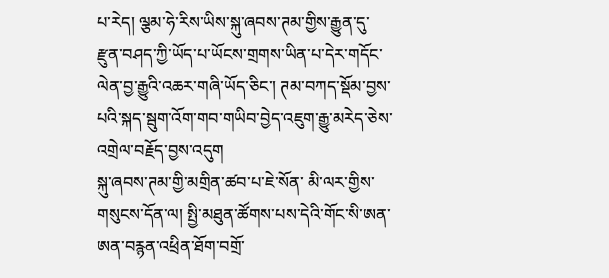པ་རེད། ལྕམ་ཧེ་རིས་ཡིས་སྐུ་ཞབས་ཊམ་གྱིས་རྒྱུན་དུ་རྫུན་བཤད་ཀྱི་ཡོད་པ་ཡོངས་གྲགས་ཡིན་པ་དེར་གདོང་ལེན་བྱ་རྒྱུའི་འཆར་གཞི་ཡོད་ཅིང་། ཊམ་བཀད་སྡོམ་བྱས་པའི་སྐད་སྦུག་འོག་གབ་གཡིབ་བྱེད་འཇུག་རྒྱུ་མརེད་ཅེས་འགྲེལ་བརྗོད་བྱས་འདུག
སྐུ་ཞབས་ཊམ་གྱི་མགྲིན་ཚབ་པ་ཇེ་སོན་ མི་ལར་གྱིས་གསུངས་དོན་ལ། སྤྱི་མཐུན་ཚོགས་པས་དེའི་གོང་སི་ཨན་ཨན་བརྙན་འཕྲིན་ཐོག་བགྲོ་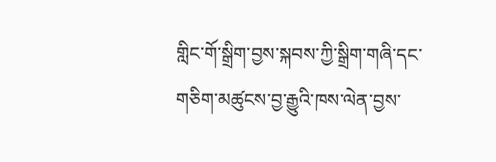གླིང་གོ་སྒྲིག་བྱས་སྐབས་ཀྱི་སྒྲིག་གཞི་དང་གཅིག་མཚུངས་བྱ་རྒྱུའི་ཁས་ལེན་བྱས་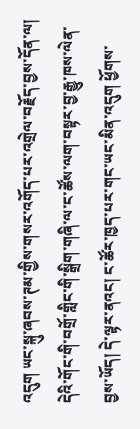འདུག ཡང་སྐུ་ཞབས་ཊམ་གྱིས་གསར་འགོད་པར་འགྲེལ་བརྗོད་བྱས་དོན་ལ། དེའི་གོང་གི་བགྲོ་གླིང་གི་སྒྲིག་གཞི་ལ་ང་ཚོས་ལག་བསྟར་བྱ་རྒྱུ་ཁས་ལེན་བྱས་ཡོད། དེ་ལྟར་ནའང། ང་ཚོར་ཁྱད་པར་གང་ཡང་མིན་འདུག ཕྱོགས་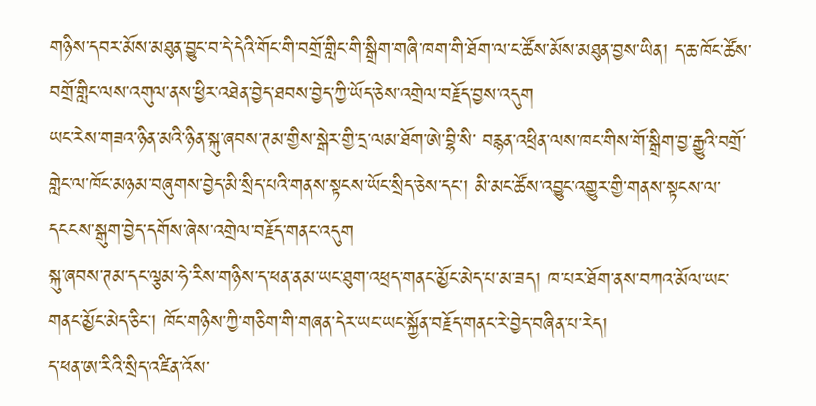གཉིས་དབར་མོས་མཐུན་བྱུང་བ་དེ་དེའི་གོང་གི་བགྲོ་གླིང་གི་སྒྲིག་གཞི་ཁག་གི་ཐོག་ལ་ང་ཚོས་མོས་མཐུན་བྱས་ཡིན། ད་ཆ་ཁོང་ཚོས་བགྲོ་གླིང་ལས་འགུལ་ནས་ཕྱིར་འཐེན་བྱེད་ཐབས་བྱེད་ཀྱི་ཡོད་ཅེས་འགྲེལ་བརྗོད་བྱས་འདུག
ཡང་རེས་གཟའ་ཉིན་མའི་ཉིན་སྐུ་ཞབས་ཊམ་གྱིས་སྒེར་གྱི་དྲ་ལམ་ཐོག་ཨེ་བྷི་སི་ བརྙན་འཕྲིན་ལས་ཁང་གིས་གོ་སྒྲིག་བྱ་རྒྱུའི་བགྲོ་གླེང་ལ་ཁོང་མཉམ་བཞུགས་བྱེད་མི་སྲིད་པའི་གནས་སྟངས་ཡོང་སྲིད་ཅེས་དང་། མི་མང་ཚོས་འབྱུང་འགྱུར་གྱི་གནས་སྟངས་ལ་དངངས་སྒུག་བྱེད་དགོས་ཞེས་འགྲེལ་བརྗོད་གནང་འདུག
སྐུ་ཞབས་ཊམ་དང་ལྕམ་ཧེ་རིས་གཉིས་ད་ཕན་ནམ་ཡང་ཐུག་འཕྲད་གནང་མྱོང་མེད་པ་མ་ཟད། ཁ་པར་ཐོག་ནས་བཀའ་མོལ་ཡང་གནང་མྱོང་མེད་ཅིང། ཁོང་གཉིས་ཀྱི་གཅིག་གི་གཞན་དེར་ཡང་ཡང་སྐྱོན་བརྗོད་གནང་རེ་བྱེད་བཞིན་པ་རེད།
ད་ཕན་ཨ་རིའི་སྲིད་འཛིན་འོས་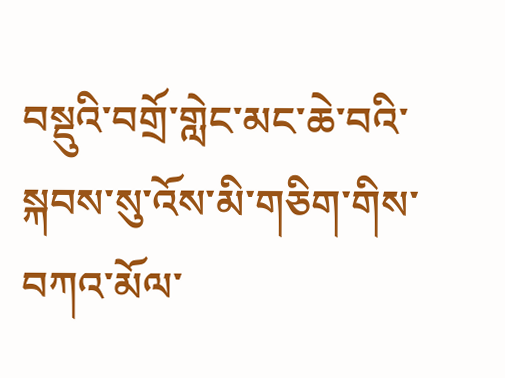བསྡུའི་བགྲོ་གླེང་མང་ཆེ་བའི་སྐབས་སུ་འོས་མི་གཅིག་གིས་བཀའ་མོལ་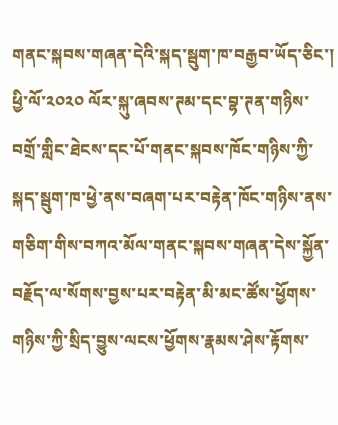གནང་སྐབས་གཞན་དེའི་སྐད་སྦུག་ཁ་བརྒྱབ་ཡོད་ཅིང་། ཕྱི་ལོ་༢༠༢༠ ལོར་སྐུ་ཞབས་ཊམ་དང་བྷ་ཊན་གཉིས་བགྲོ་གླིང་ཐེངས་དང་པོ་གནང་སྐབས་ཁོང་གཉིས་ཀྱི་སྐད་སྦུག་ཁ་ཕྱེ་ནས་བཞག་པར་བརྟེན་ཁོང་གཉིས་ནས་གཅིག་གིས་བཀའ་མོལ་གནང་སྐབས་གཞན་དེས་སྐྱོན་བརྗོད་ལ་སོགས་བྱས་པར་བརྟེན་མི་མང་ཚོས་ཕྱོགས་གཉིས་ཀྱི་སྲིད་བྱུས་ལངས་ཕྱོགས་རྣམས་ཤེས་རྟོགས་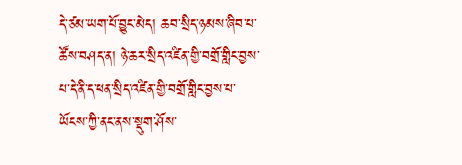དེ་ཙམ་ཡག་པོ་བྱུང་མེད། ཆབ་སྲིད་ཉམས་ཞིབ་པ་ཚོས་བཤད་ན། ཉེ་ཆར་སྲིད་འཛིན་གྱི་བགྲོ་གླིང་བྱས་པ་དེ་ནི་ད་ཕན་སྲིད་འཛིན་གྱི་བགྲོ་གླིང་བྱས་པ་ཡོངས་ཀྱི་ནང་ནས་སྡུག་ཤོས་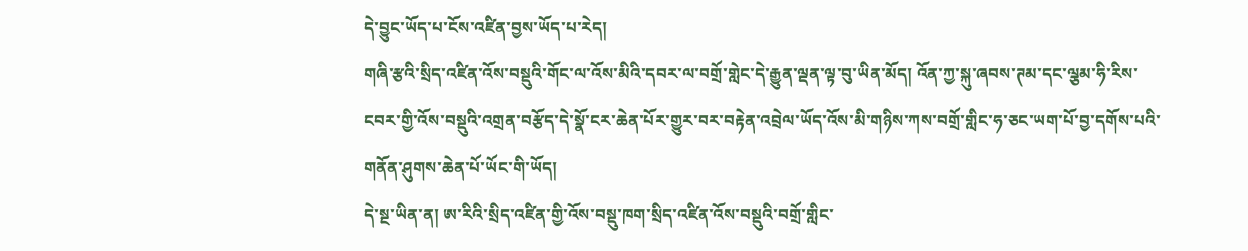དེ་བྱུང་ཡོད་པ་ངོས་འཛིན་བྱས་ཡོད་པ་རེད།
གཞི་རྩའི་སྲིད་འཛིན་འོས་བསྡུའི་གོང་ལ་འོས་མིའི་དབར་ལ་བགྲོ་གླེང་དེ་རྒྱུན་ལྡན་ལྟ་བུ་ཡིན་མོད། འོན་ཀྱ་སྐུ་ཞབས་ཊམ་དང་ལྕམ་ཧི་རིས་ངབར་གྱི་འོས་བསྡུའི་འགྲན་བརྩོད་དེ་སྣོ་ངར་ཆེན་པོར་གྱུར་བར་བརྟེན་འབྲེལ་ཡོད་འོས་མི་གཉིས་ཀས་བགྲོ་གླིང་ཧ་ཅང་ཡག་པོ་བྱ་དགོས་པའི་གནོན་ཤུགས་ཆེན་པོ་ཡོང་གི་ཡོད།
དེ་སྔ་ཡིན་ན། ཨ་རིའི་སྲིད་འཛིན་གྱི་འོས་བསྡུ་ཁག་སྲིད་འཛིན་འོས་བསྡུའི་བགྲོ་གླིང་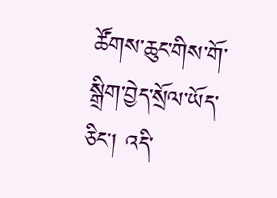ཚོགས་ཆུང་གིས་གོ་སྒྲིག་བྱེད་སྲོལ་ཡོད་ཅིང། འདི་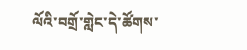ལོའི་བགྲོ་གླེང་དེ་ཚོགས་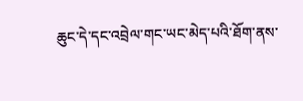ཆུང་དེ་དང་འབྲེལ་གང་ཡང་མེད་པའི་ཐོག་ནས་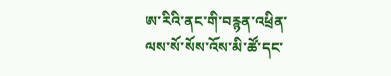ཨ་རིའི་ནང་གི་བརྙན་འཕྲིན་ལས་སོ་སོས་འོས་མི་ཚོ་དང་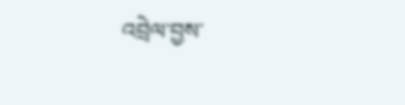འབྲེལ་བྱས་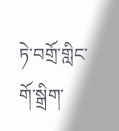ཏེ་བགྲོ་གླིང་གོ་སྒྲིག་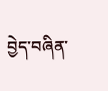བྱེད་བཞིན་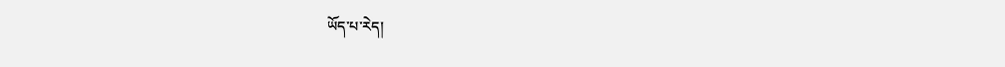ཡོད་པ་རེད།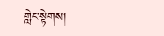གླེང་སྟེགས།